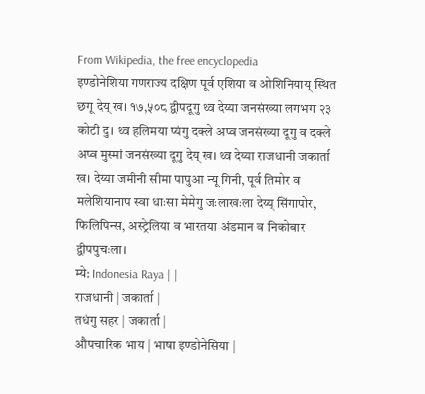From Wikipedia, the free encyclopedia
इण्डोनेशिया गणराज्य दक्षिण पूर्व एशिया व ओशिनियाय् स्थित छगू देय् ख। १७,५०८ द्वीपदूगु थ्व देय्या जनसंख्या लगभग २३ कोटी दु। थ्व हलिमया प्यंगु दक्ले अप्व जनसंख्या दूगु व दक्ले अप्व मुस्मां जनसंख्या दूगु देय् ख। थ्व देय्या राजधानी जकार्ता ख। देय्या जमीनी सीमा पापुआ न्यू गिनी, पूर्व तिमोर व मलेशियानाप स्वा धाःसा मेमेगु जःलाखःला देय्य् सिंगापोर, फिलिपिन्स, अस्ट्रेलिया व भारतया अंडमान व निकोबार द्वीपपुचःला।
म्ये: Indonesia Raya | |
राजधानी | जकार्ता |
तधंगु सहर | जकार्ता |
औपचारिक भाय | भाषा इण्डोनेसिया |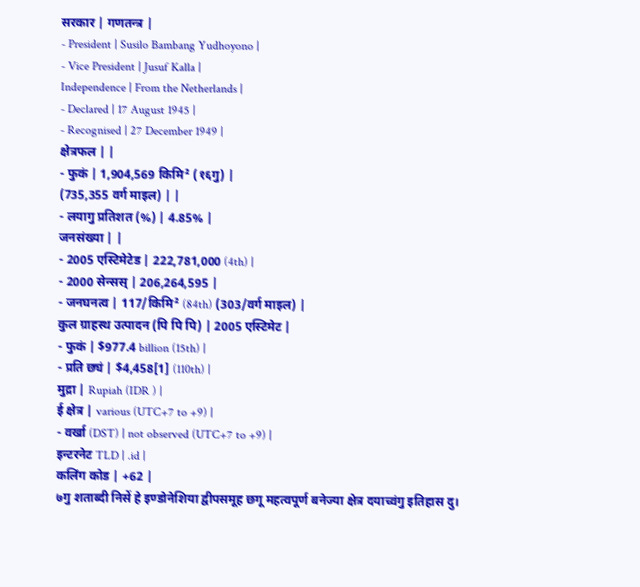सरकार | गणतन्त्र |
- President | Susilo Bambang Yudhoyono |
- Vice President | Jusuf Kalla |
Independence | From the Netherlands |
- Declared | 17 August 1945 |
- Recognised | 27 December 1949 |
क्षेत्रफल | |
- फुकं | 1,904,569 किमि² (१६गु) |
(735,355 वर्ग माइल) | |
- लयागु प्रतिशत (%) | 4.85% |
जनसंख्या | |
- 2005 एस्टिमेटेड | 222,781,000 (4th) |
- 2000 सेन्सस् | 206,264,595 |
- जनघनत्व | 117/किमि² (84th) (303/वर्ग माइल) |
कुल ग्राहस्थ उत्पादन (पि पि पि) | 2005 एस्टिमेट |
- फुकं | $977.4 billion (15th) |
- प्रति छ्यं | $4,458[1] (110th) |
मुद्रा | Rupiah (IDR ) |
ई क्षेत्र | various (UTC+7 to +9) |
- वर्खा (DST) | not observed (UTC+7 to +9) |
इन्टरनेट TLD | .id |
कलिंग कोड | +62 |
७गु शताब्दी निसें हे इण्डोनेशिया द्वीपसमूह छगू महत्वपूर्ण बनेज्या क्षेत्र दयाच्वंगु इतिहास दु।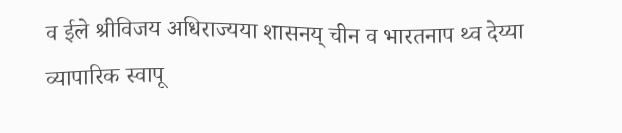व ईले श्रीविजय अधिराज्यया शासनय् चीन व भारतनाप थ्व देय्या व्यापारिक स्वापू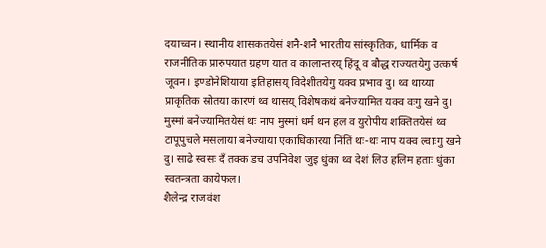दयाच्वन। स्थानीय शासकतयेसं शनै-शनै भारतीय सांस्कृतिक, धार्मिक व राजनीतिक प्रारुपयात ग्रहण यात व कालान्तरय् हिंदू व बौद्ध राज्यतयेगु उत्कर्ष जूवन। इण्डोनेशियाया इतिहासय् विदेशीतयेगु यक्व प्रभाव दु। थ्व थाय्या प्राकृतिक स्रोतया कारणं थ्व थासय् विशेषकथं बनेज्यामित यक्व वःगु खने दु। मुस्मां बनेज्यामितयेसं थः नाप मुस्मां धर्म थन हल व युरोपीय शक्तितयेसं थ्व टापूपुचले मसलाया बनेज्याया एकाधिकारया निंतिं थः-थः नाप यक्व ल्वाःगु खने दु। साढे स्वसः दँ तक्क डच उपनिवेश जुइ धुंका थ्व देशं लिउ हलिम हताः धुंका स्वतन्त्रता कायेफल।
शैलेन्द्र राजवंश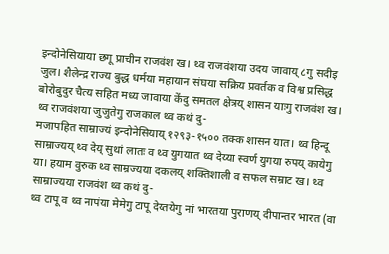इन्दोनेसियाया छगू प्राचीन राजवंश ख। थ्व राजवंशया उदय जावाय् ८गु सदीइ जुल। शैलेन्द्र राज्य बुद्ध धर्मया महायान संघया सक्रिय प्रवर्तक व विश्व प्रसिद्ध बोरोबुदुर चैत्य सहित मध्य जावाया केंदु समतल क्षेत्रय् शासन याःगु राजवंश ख। थ्व राजवंशया जुजुतेगु राजकाल थ्व कथं दु-
मजापहित साम्राज्यं इन्दोनेसियाय् १२९३-१५०० तक्क शासन यात। थ्व हिन्दू साम्राज्यय् थ्व देय् सुथां लातः व थ्व युगयात थ्व देय्या स्वर्ण युगया रुपय् कायेगु या। हयाम वुरुक थ्व साम्रज्यया दकलय् शक्तिशाली व सफल सम्राट ख। थ्व साम्राज्यया राजवंश थ्व कथं दु-
थ्व टापू व थ्व नापंया मेमेगु टापू देय्तयेगु नां भारतया पुराणय् दीपान्तर भारत (वा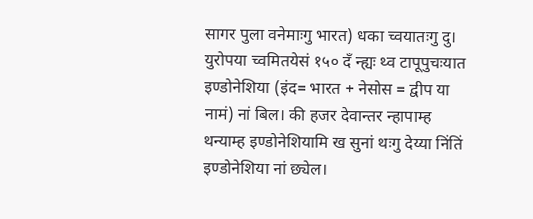सागर पुला वनेमाःगु भारत) धका च्वयातःगु दु। युरोपया च्वमितयेसं १५० दँ न्ह्यः थ्व टापूपुचःयात इण्डोनेशिया (इंद= भारत + नेसोस = द्वीप या नामं) नां बिल। की हजर देवान्तर न्हापाम्ह थन्याम्ह इण्डोनेशियामि ख सुनां थःगु देय्या निंतिं इण्डोनेशिया नां छ्येल।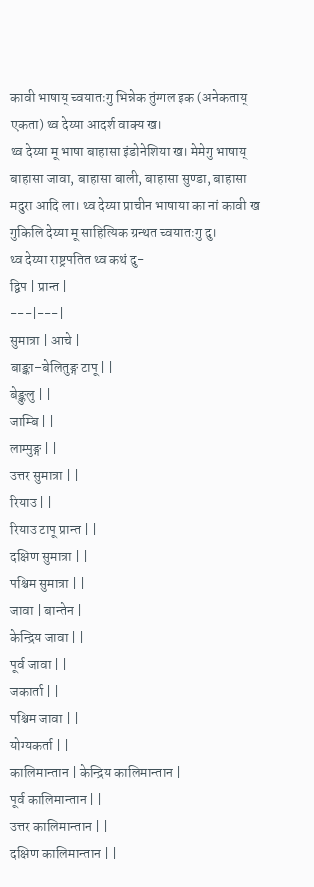कावी भाषाय् च्वयातःगु भिन्नेक तुंग्गल इक (अनेकताय् एकता) थ्व देय्या आदर्श वाक्य ख।
थ्व देय्या मू भाषा बाहासा इंडोनेशिया ख। मेमेगु भाषाय् बाहासा जावा, बाहासा बाली, बाहासा सुण्डा, बाहासा मदुरा आदि ला। थ्व देय्या प्राचीन भाषाया का नां कावी ख गुकिलि देय्या मू साहित्यिक ग्रन्थत च्वयातःगु दु।
थ्व देय्या राष्ट्रपतित थ्व कथं दु-
द्विप | प्रान्त |
---|---|
सुमात्रा | आचे |
बाङ्का–बेलितुङ्ग टापू | |
बेङ्कुलु | |
जाम्बि | |
लाम्पुङ्ग | |
उत्तर सुमात्रा | |
रियाउ | |
रियाउ टापू प्रान्त | |
दक्षिण सुमात्रा | |
पश्चिम सुमात्रा | |
जावा | बान्तेन |
केन्द्रिय जावा | |
पूर्व जावा | |
जकार्ता | |
पश्चिम जावा | |
योग्यकर्ता | |
कालिमान्तान | केन्द्रिय कालिमान्तान |
पूर्व कालिमान्तान | |
उत्तर कालिमान्तान | |
दक्षिण कालिमान्तान | |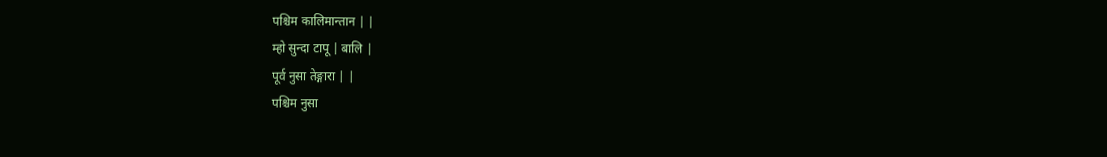पश्चिम कालिमान्तान | |
म्हो सुन्दा टापू | बालि |
पूर्व नुसा तेङ्गारा | |
पश्चिम नुसा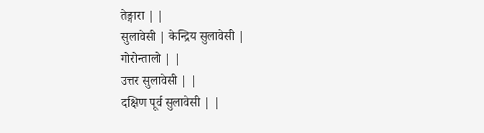तेङ्गारा | |
सुलावेसी | केन्द्रिय सुलावेसी |
गोरोन्तालो | |
उत्तर सुलावेसी | |
दक्षिण पूर्व सुलावेसी | |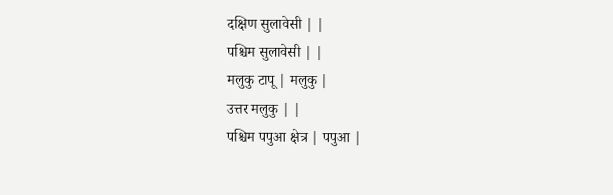दक्षिण सुलावेसी | |
पश्चिम सुलावेसी | |
मलुकु टापू | मलुकु |
उत्तर मलुकु | |
पश्चिम पपुआ क्षेत्र | पपुआ |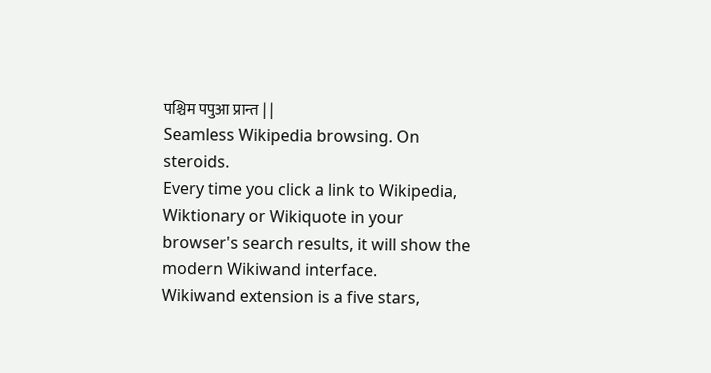पश्चिम पपुआ प्रान्त | |
Seamless Wikipedia browsing. On steroids.
Every time you click a link to Wikipedia, Wiktionary or Wikiquote in your browser's search results, it will show the modern Wikiwand interface.
Wikiwand extension is a five stars,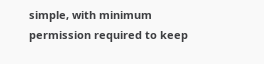simple, with minimum permission required to keep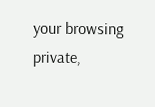your browsing private,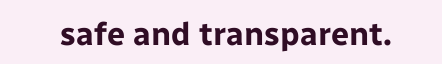safe and transparent.